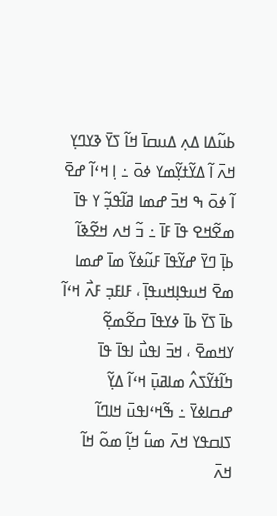ߕߎ߬ߡߊ ߡߍ߲ ߡߎߛߊ߫ ߞߊ߬ ߖߌ߫ ߢߌߣߌ߲ ߞߍ߫ ߊ߬ ߡߌ߬ߙߌ߲߬ߘߌ ߦߋ߫ ߸ ߊ߲ ߞߵߊ߬ ߝߐ߫ ߊ߬ ߦߋ߫ ߒ ߞߏ߫ ߝߘߊ ߥߊ߬ߟߏ߲߬ ߌ ߟߊ߫ ߘߐ߬ߞߐ ߟߊ߫ ߓߊ߫ ߸ ߏ߬ ߞߍ ߞߐ߬ߢߊ߬ ߕߊ߲߫ ߣߌ߫ ߝߌ߬ߟߊ߫ ߓߎ߬ߦߌ߬ ߘߊ߫ ߝߘߊ ߘߐ߫ ߞߎߟߊ߲ߞߎߟߊ߲߫ ، ߓߊߓߏ߲ ߓߍ߯ ߞߵߊ߬ ߕߊ߫ ߖߌ߫ ߕߊ߫ ߦߌߟߊ߫ ߛߐ߬ߘߐ߲߬ ߌߞߘߐ߫ ، ߞߏ߫ ߊߟߎ߯ ߊߟߊ߫ ߟߊ߫ ߤߊ߬ߙߌ߬ߖߍ߮ ߘߊߥߎ߲߫ ߞߵߊ߬ ߡߌ߲߬ ߝߛߊߦߌ߫ ߸ ߒ߬ߞߵߊߟߎ߫ ߞߊߣߊ߬ ߖߊߛߟߌ ߞߍ߫ ߘߎ߱ ߞߊ߲߬ ߘߋ߬ ߞߊ߬ ߞߍ߫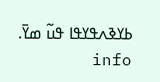ߕߌߢߍߟߌߟߊ ߟߎ߬ ߘߌ߫. info